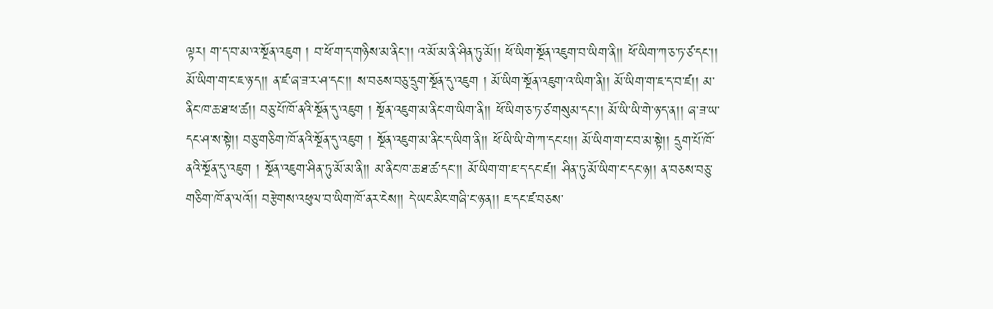ལྟར། ག་ད་བ་མ་འ་སྔོན་འཇུག ། བ་ཕོ་ག་ད་གཉིས་མ་ནིང་།། འ་མོ་མ་ནི་ཤིན་ཏུ་མོ།། ཕོ་ཡིག་སྔོན་འཇུག་བ་ཡིག་ནི།། ཕོ་ཡིག་ཀ་ཅ་ཏ་ཙ་དང་།། མོ་ཡིག་ག་ང་ཇ་ཉ་ད།། ན་ཛ་ཞ་ཟ་ར་ཤ་དང་།། ས་བཅས་བཅུ་དྲུག་སྔོན་དུ་འཇུག ། མོ་ཡིག་སྔོན་འཇུག་འ་ཡིག་ནི།། མོ་ཡིག་ག་ཇ་ད་བ་ཛ།། མ་ནིང་ཁ་ཆ་ཐ་ཕ་ཚ།། བཅུ་པོ་ཁོ་ནའི་སྔོན་དུ་འཇུག ། སྔོན་འཇུག་མ་ནིང་ག་ཡིག་ནི།། ཕོ་ཡིག་ཅ་ཏ་ཙ་གསུམ་དང་།། མོ་ཡི་ཡི་གེ་ཉ་ད་ན།། ཞ་ཟ་ཡ་དང་ཤ་ས་སྟེ།། བཅུ་གཅིག་ཁོ་ནའི་སྔོན་དུ་འཇུག ། སྔོན་འཇུག་མ་ནིང་ད་ཡིག་ནི།། ཕོ་ཡི་ཡི་གེ་ཀ་དང་པ།། མོ་ཡིག་ག་ང་བ་མ་སྟེ།། དྲུག་པོ་ཁོ་ནའི་སྔོན་དུ་འཇུག ། སྔོན་འཇུག་ཤིན་ཏུ་མོ་མ་ནི།། མ་ནིང་ཁ་ཆ་ཐ་ཚ་དང་།། མོ་ཡིག་ག་ཇ་ད་དང་ཛ།། ཤིན་ཏུ་མོ་ཡིག་ང་དང་ཉ།། ན་བཅས་བཅུ་གཅིག་ཁོ་ན་ལའོ།། བརྩེགས་འཕུལ་བ་ཡིག་ཁོ་ནར་ངེས།། དེ་ཡང་མིང་གཞི་ང་ཉ་ན།། ཇ་དང་ཛ་བཅས་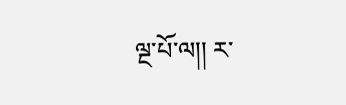ལྔ་པོ་ལ།། ར་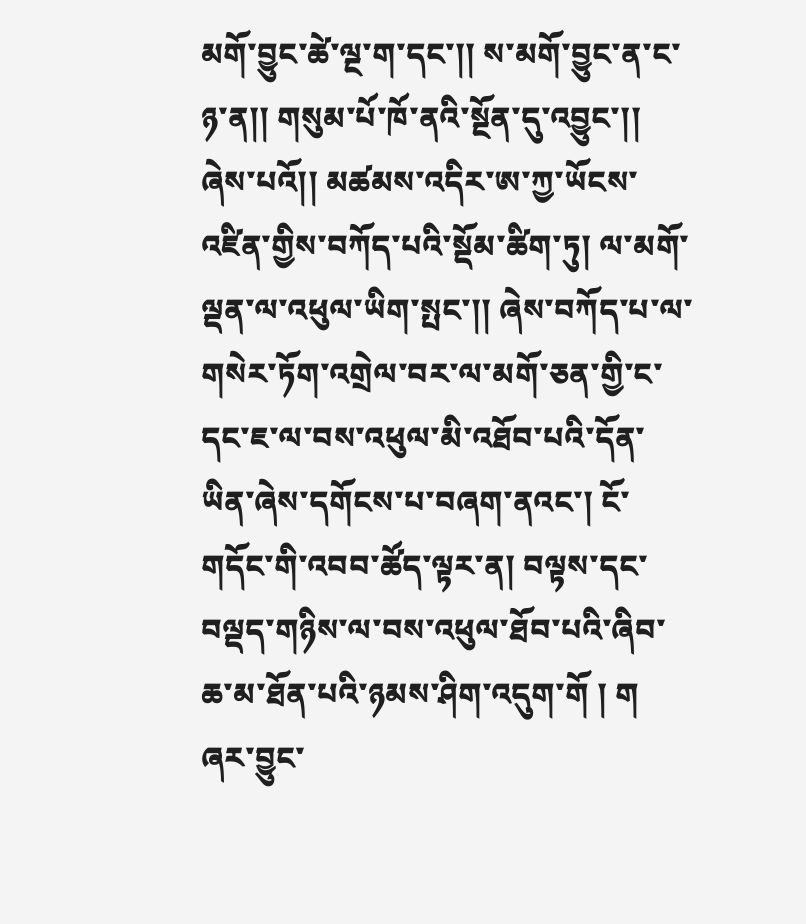མགོ་བྱུང་ཚེ་ལྔ་ག་དང་།། ས་མགོ་བྱུང་ན་ང་ཉ་ན།། གསུམ་པོ་ཁོ་ནའི་སྔོན་དུ་འབྱུང་།། ཞེས་པའོ།། མཚམས་འདིར་ཨ་ཀྱ་ཡོངས་འཛིན་གྱིས་བཀོད་པའི་སྡོམ་ཚིག་ཏུ། ལ་མགོ་ལྡན་ལ་འཕུལ་ཡིག་སྤང་།། ཞེས་བཀོད་པ་ལ་གསེར་ཏོག་འགྲེལ་བར་ལ་མགོ་ཅན་གྱི་ང་དང་ཇ་ལ་བས་འཕུལ་མི་འཐོབ་པའི་དོན་ཡིན་ཞེས་དགོངས་པ་བཞག་ནའང་། ངོ་གདོང་གི་འབབ་ཚོད་ལྟར་ན། བལྟས་དང་བལྡད་གཉིས་ལ་བས་འཕུལ་ཐོབ་པའི་ཞིབ་ཆ་མ་ཐོན་པའི་ཉམས་ཤིག་འདུག་གོ ། ག ཞར་བྱུང་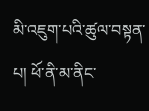མི་འཇུག་པའི་ཚུལ་བསྟན་པ། ཕོ་ནི་མ་ནིང་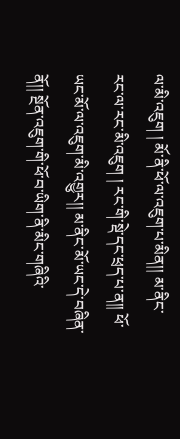ལ་མི་འཇུག ། མོ་ནི་ཕོ་ལ་འཇུག་པ་མིན།། མ་ནིང་རང་ལ་རང་མི་འཇུག ། རང་གི་སྡེ་དང་ཕྲད་པ་ན།། ཕོ་ཡང་མོ་ལ་འཇུག་མི་འགྱུར།། མ་ནིང་མོ་ཡང་དེ་བཞིན་ནོ།། སྔོན་འཇུག་གི་ཕོ་བ་ཡིག་ནི་མིང་གཞིའི་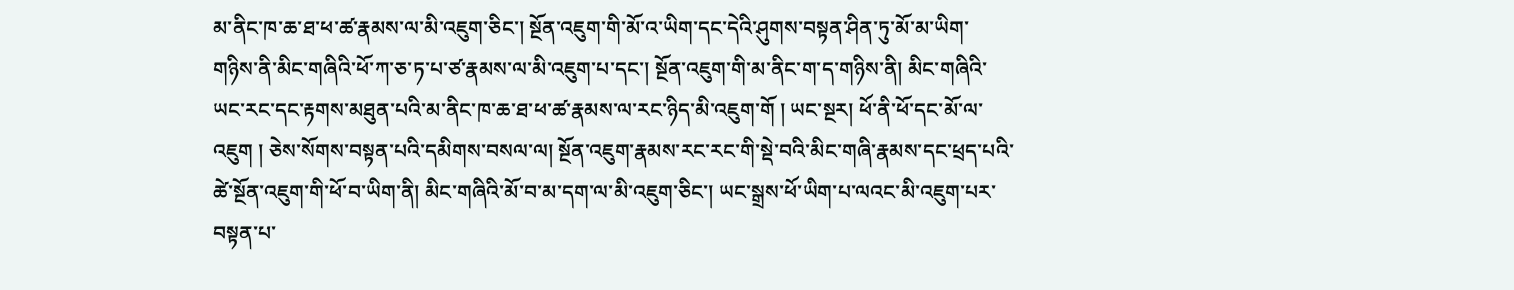མ་ནིང་ཁ་ཆ་ཐ་ཕ་ཚ་རྣམས་ལ་མི་འཇུག་ཅིང་། སྔོན་འཇུག་གི་མོ་འ་ཡིག་དང་དེའི་ཤུགས་བསྟན་ཤིན་ཏུ་མོ་མ་ཡིག་གཉིས་ནི་མིང་གཞིའི་ཕོ་ཀ་ཅ་ཏ་པ་ཙ་རྣམས་ལ་མི་འཇུག་པ་དང་། སྔོན་འཇུག་གི་མ་ནིང་ག་ད་གཉིས་ནི། མིང་གཞིའི་ཡང་རང་དང་རྟགས་མཐུན་པའི་མ་ནིང་ཁ་ཆ་ཐ་ཕ་ཚ་རྣམས་ལ་རང་ཉིད་མི་འཇུག་གོ ། ཡང་སྔར། ཕོ་ནི་ཕོ་དང་མོ་ལ་འཇུག ། ཅེས་སོགས་བསྟན་པའི་དམིགས་བསལ་ལ། སྔོན་འཇུག་རྣམས་རང་རང་གི་སྡེ་བའི་མིང་གཞི་རྣམས་དང་ཕྲད་པའི་ཚེ་སྔོན་འཇུག་གི་ཕོ་བ་ཡིག་ནི། མིང་གཞིའི་མོ་བ་མ་དག་ལ་མི་འཇུག་ཅིང་། ཡང་སྒྲས་ཕོ་ཡིག་པ་ལའང་མི་འཇུག་པར་བསྟན་པ་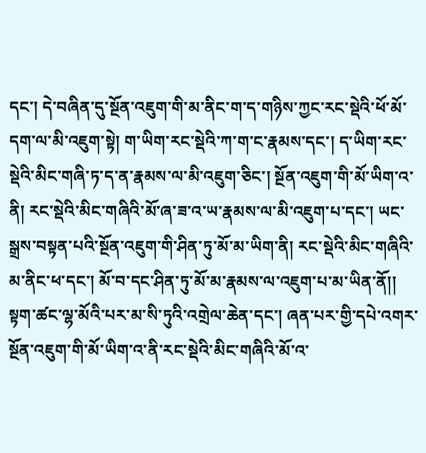དང་། དེ་བཞིན་དུ་སྔོན་འཇུག་གི་མ་ནིང་ག་ད་གཉིས་ཀྱང་རང་སྡེའི་ཕོ་མོ་དག་ལ་མི་འཇུག་སྟེ། ག་ཡིག་རང་སྡེའི་ཀ་ག་ང་རྣམས་དང་། ད་ཡིག་རང་སྡེའི་མིང་གཞི་ཏ་ད་ན་རྣམས་ལ་མི་འཇུག་ཅིང་། སྔོན་འཇུག་གི་མོ་ཡིག་འ་ནི། རང་སྡེའི་མིང་གཞིའི་མོ་ཞ་ཟ་འ་ཡ་རྣམས་ལ་མི་འཇུག་པ་དང་། ཡང་སྒྲས་བསྟན་པའི་སྔོན་འཇུག་གི་ཤིན་ཏུ་མོ་མ་ཡིག་ནི། རང་སྡེའི་མིང་གཞིའི་མ་ནིང་ཕ་དང་། མོ་བ་དང་ཤིན་ཏུ་མོ་མ་རྣམས་ལ་འཇུག་པ་མ་ཡིན་ནོ།། སྟག་ཚང་ལྷ་མོའི་པར་མ་སི་ཏུའི་འགྲེལ་ཆེན་དང་། ཞན་པར་གྱི་དཔེ་འགར་སྔོན་འཇུག་གི་མོ་ཡིག་འ་ནི་རང་སྡེའི་མིང་གཞིའི་མོ་འ་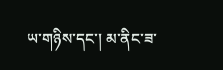ཡ་གཉིས་དང་། མ་ནིང་ཟ་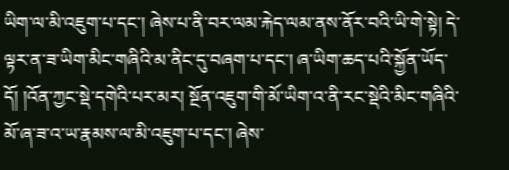ཡིག་ལ་མི་འཇུག་པ་དང་། ཞེས་པ་ནི་བར་ལམ་རྐེད་ལམ་ནས་ནོར་བའི་ཡི་གེ་སྟེ། དེ་ལྟར་ན་ཟ་ཡིག་མིང་གཞིའི་མ་ནིང་དུ་བཞག་པ་དང་། ཞ་ཡིག་ཆད་པའི་སྐྱོན་ཡོད་དོ། །འོན་ཀྱང་སྡེ་དགེའི་པར་མར། སྔོན་འཇུག་གི་མོ་ཡིག་འ་ནི་རང་སྡེའི་མིང་གཞིའི་མོ་ཞ་ཟ་འ་ཡ་རྣམས་ལ་མི་འཇུག་པ་དང་། ཞེས་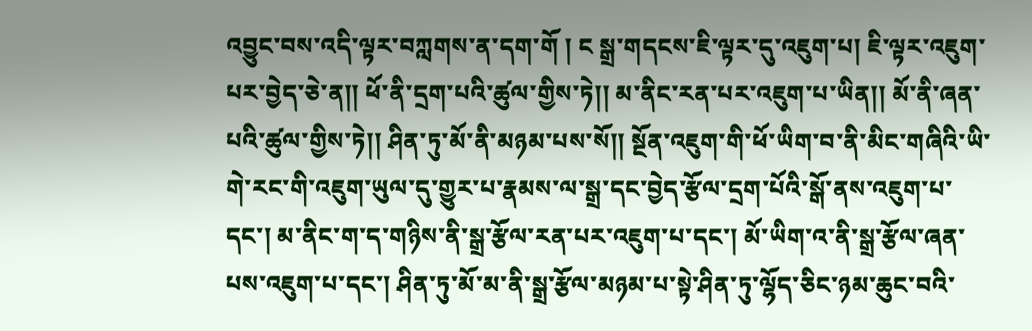འབྱུང་བས་འདི་ལྟར་བཀླགས་ན་དག་གོ ། ང སྒྲ་གདངས་ཇི་ལྟར་དུ་འཇུག་པ། ཇི་ལྟར་འཇུག་པར་བྱེད་ཅེ་ན།། ཕོ་ནི་དྲག་པའི་ཚུལ་གྱིས་ཏེ།། མ་ནིང་རན་པར་འཇུག་པ་ཡིན།། མོ་ནི་ཞན་པའི་ཚུལ་གྱིས་ཏེ།། ཤིན་ཏུ་མོ་ནི་མཉམ་པས་སོ།། སྔོན་འཇུག་གི་ཕོ་ཡིག་བ་ནི་མིང་གཞིའི་ཡི་གེ་རང་གི་འཇུག་ཡུལ་དུ་གྱུར་པ་རྣམས་ལ་སྒྲ་དང་བྱེད་རྩོལ་དྲག་པོའི་སྒོ་ནས་འཇུག་པ་དང་། མ་ནིང་ག་ད་གཉིས་ནི་སྒྲ་རྩོལ་རན་པར་འཇུག་པ་དང་། མོ་ཡིག་འ་ནི་སྒྲ་རྩོལ་ཞན་པས་འཇུག་པ་དང་། ཤིན་ཏུ་མོ་མ་ནི་སྒྲ་རྩོལ་མཉམ་པ་སྟེ་ཤིན་ཏུ་ལྷོད་ཅིང་ཉམ་ཆུང་བའི་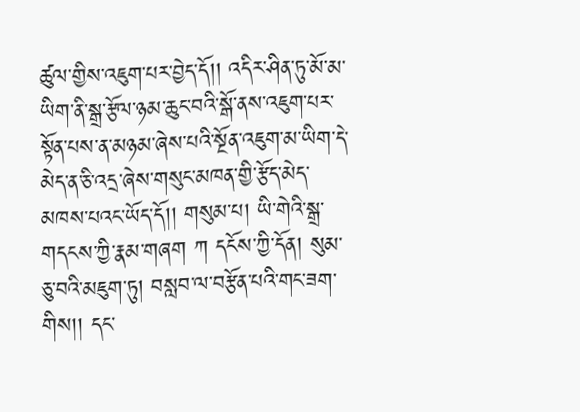ཚུལ་གྱིས་འཇུག་པར་བྱེད་དོ།། འདིར་ཤིན་ཏུ་མོ་མ་ཡིག་ནི་སྒྲ་རྩོལ་ཉམ་ཆུང་བའི་སྒོ་ནས་འཇུག་པར་སྟོན་པས་ན་མཉམ་ཞེས་པའི་སྔོན་འཇུག་མ་ཡིག་དེ་མེད་ན་ཅི་འདྲ་ཞེས་གསུང་མཁན་གྱི་རྩོད་མེད་མཁས་པའང་ཡོད་དོ།། གསུམ་པ། ཡི་གེའི་སྒྲ་གདངས་ཀྱི་རྣམ་གཞག ཀ དངོས་ཀྱི་དོན། སུམ་ཅུ་བའི་མཇུག་ཏུ། བསླབ་ལ་བརྩོན་པའི་གང་ཟག་གིས།། དང་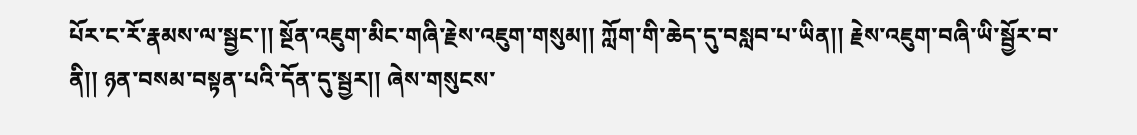པོར་ང་རོ་རྣམས་ལ་སྦྱང་།། སྔོན་འཇུག་མིང་གཞི་རྗེས་འཇུག་གསུམ།། ཀློག་གི་ཆེད་དུ་བསླབ་པ་ཡིན།། རྗེས་འཇུག་བཞི་ཡི་སྦྱོར་བ་ནི།། ཉན་བསམ་བསྟན་པའི་དོན་དུ་སྦྱར།། ཞེས་གསུངས་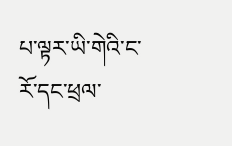པ་ལྟར་ཡི་གེའི་ང་རོ་དང་ཕྲལ་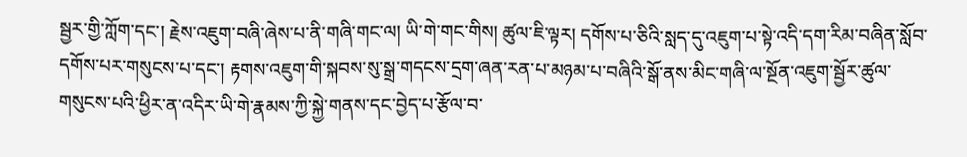སྦྱར་གྱི་ཀློག་དང་། རྗེས་འཇུག་བཞི་ཞེས་པ་ནི་གཞི་གང་ལ། ཡི་གེ་གང་གིས། ཚུལ་ཇི་ལྟར། དགོས་པ་ཅིའི་སླད་དུ་འཇུག་པ་སྟེ་འདི་དག་རིམ་བཞིན་སློབ་དགོས་པར་གསུངས་པ་དང་། རྟགས་འཇུག་གི་སྐབས་སུ་སྒྲ་གདངས་དྲག་ཞན་རན་པ་མཉམ་པ་བཞིའི་སྒོ་ནས་མིང་གཞི་ལ་སྔོན་འཇུག་སྦྱོར་ཚུལ་གསུངས་པའི་ཕྱིར་ན་འདིར་ཡི་གེ་རྣམས་ཀྱི་སྐྱེ་གནས་དང་བྱེད་པ་རྩོལ་བ་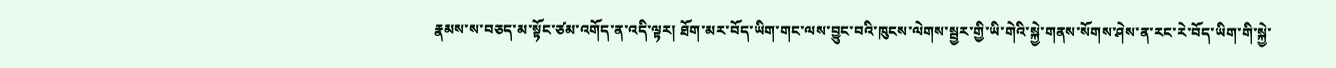རྣམས་ས་བཅད་མ་སྟོང་ཙམ་འགོད་ན་འདི་ལྟར། ཐོག་མར་བོད་ཡིག་གང་ལས་བྱུང་བའི་ཁུངས་ལེགས་སྦྱར་གྱི་ཡི་གེའི་སྐྱེ་གནས་སོགས་ཤེས་ན་རང་རེ་བོད་ཡིག་གི་སྐྱེ་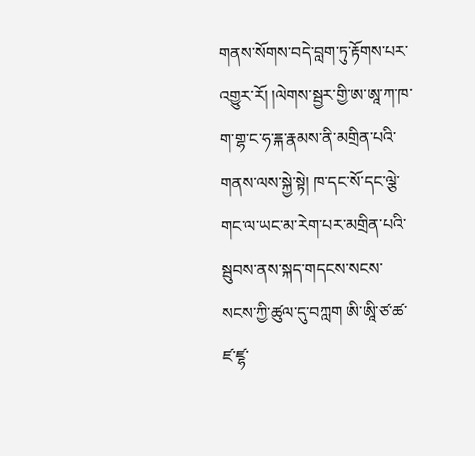གནས་སོགས་བདེ་བླག་ཏུ་རྟོགས་པར་འགྱུར་རོ། །ལེགས་སྦྱར་གྱི་ཨ་ཨཱ་ཀ་ཁ་ག་གྷ་ང་ཧ་ྈྐ་རྣམས་ནི་མགྲིན་པའི་གནས་ལས་སྐྱེ་སྟེ། ཁ་དང་སོ་དང་ལྕེ་གང་ལ་ཡང་མ་རེག་པར་མགྲིན་པའི་སྦུབས་ནས་སྐད་གདངས་སངས་སངས་ཀྱི་ཚུལ་དུ་བཀླག ཨི་ཨཱི་ཙ་ཚ་ཛ་ཛྷ་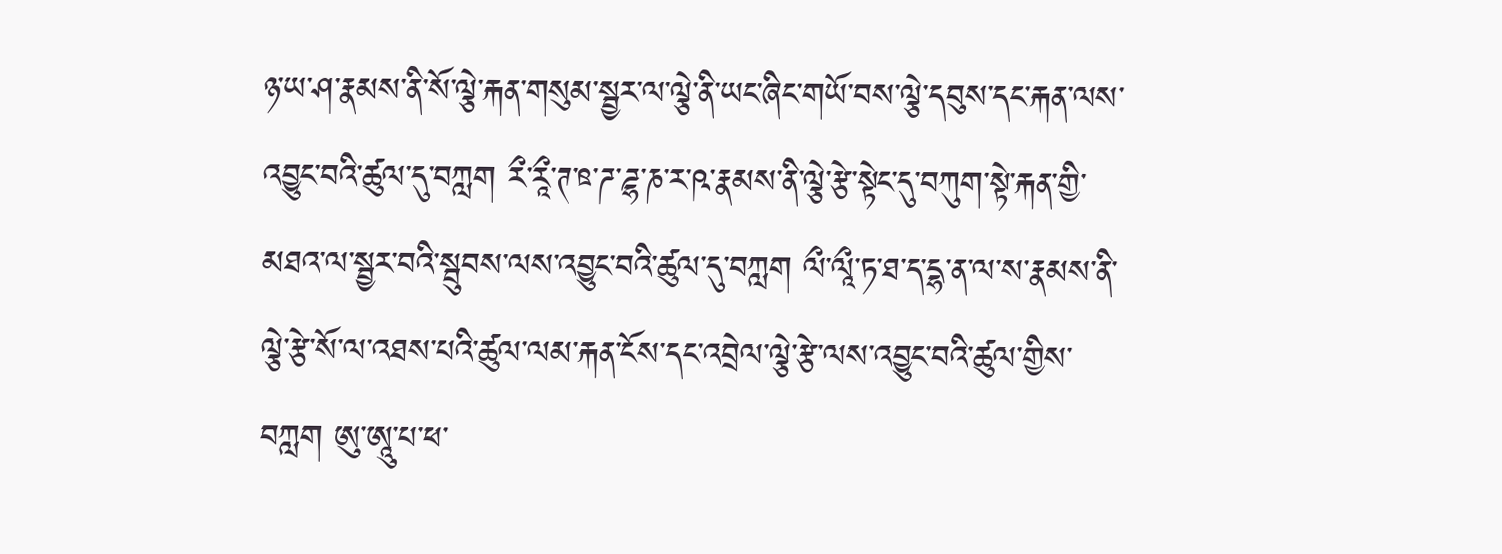ཉ་ཡ་ཤ་རྣམས་ནི་སོ་ལྕེ་རྐན་གསུམ་སྦྱར་ལ་ལྕེ་ནི་ཡང་ཞིང་གཡོ་བས་ལྕེ་དབུས་དང་རྐན་ལས་འབྱུང་བའི་ཚུལ་དུ་བཀླག རྀ་རཱྀ་ཊ་ཋ་ཌ་ཌྷ་ཎ་ར་ཥ་རྣམས་ནི་ལྕེ་རྩེ་སྟེང་དུ་བཀུག་སྟེ་རྐན་གྱི་མཐའ་ལ་སྦྱར་བའི་སྦུབས་ལས་འབྱུང་བའི་ཚུལ་དུ་བཀླག ལྀ་ལཱྀ་ཏ་ཐ་ད་དྷ་ན་ལ་ས་རྣམས་ནི་ལྕེ་རྩེ་སོ་ལ་འཐས་པའི་ཚུལ་ལམ་རྐན་ངོས་དང་འབྲེལ་ལྕེ་རྩེ་ལས་འབྱུང་བའི་ཚུལ་གྱིས་བཀླག ཨུ་ཨཱུ་པ་ཕ་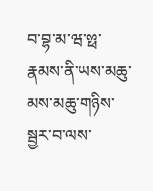བ་བྷ་མ་ཝ་ྉྥ་རྣམས་ནི་ཡས་མཆུ་མས་མཆུ་གཉིས་སྦྱར་བ་ལས་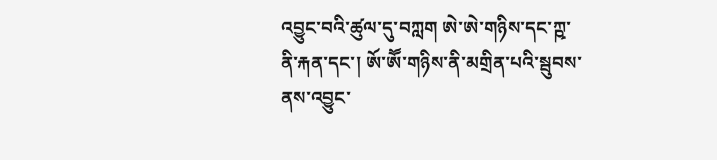འབྱུང་བའི་ཚུལ་དུ་བཀླག ཨེ་ཨེ་གཉིས་དང་ཀྵ་ནི་རྐན་དང་། ཨོ་ཨཽ་གཉིས་ནི་མགྲིན་པའི་སྦུབས་ནས་འབྱུང་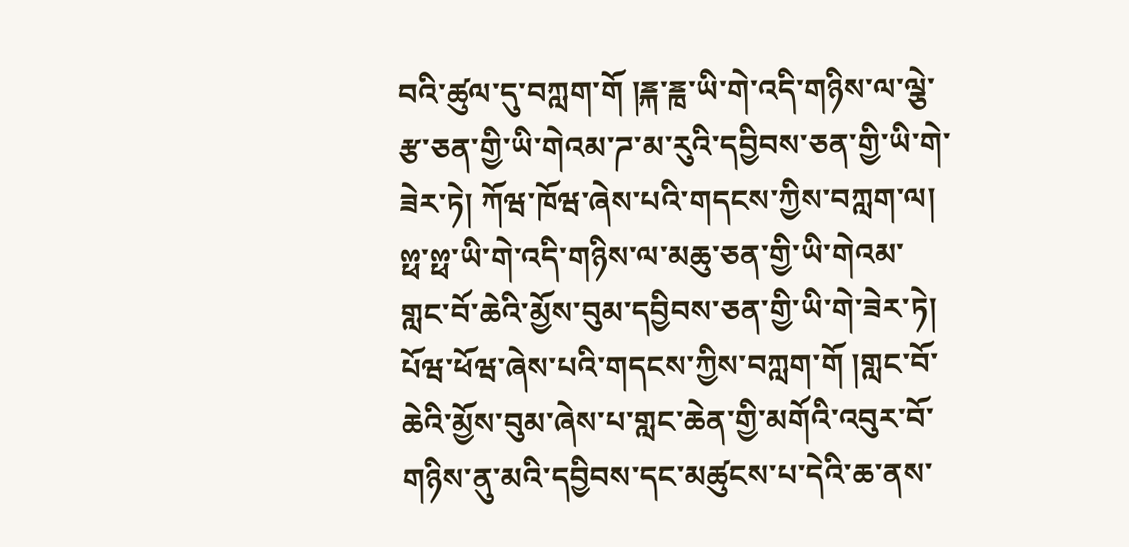བའི་ཚུལ་དུ་བཀླག་གོ །ྈྐ་ྈྑ་ཡི་གེ་འདི་གཉིས་ལ་ལྕེ་རྩ་ཅན་གྱི་ཡི་གེའམ་ཌ་མ་རུའི་དབྱིབས་ཅན་གྱི་ཡི་གེ་ཟེར་ཏེ། ཀོཝ་ཁོཝ་ཞེས་པའི་གདངས་ཀྱིས་བཀླག་ལ། ྉྥ་ྉྥ་ཡི་གེ་འདི་གཉིས་ལ་མཆུ་ཅན་གྱི་ཡི་གེའམ་གླང་བོ་ཆེའི་མྱོས་བུམ་དབྱིབས་ཅན་གྱི་ཡི་གེ་ཟེར་ཏེ། པོཝ་ཕོཝ་ཞེས་པའི་གདངས་ཀྱིས་བཀླག་གོ །གླང་བོ་ཆེའི་མྱོས་བུམ་ཞེས་པ་གླང་ཆེན་གྱི་མགོའི་འབུར་བོ་གཉིས་ནུ་མའི་དབྱིབས་དང་མཚུངས་པ་དེའི་ཆ་ནས་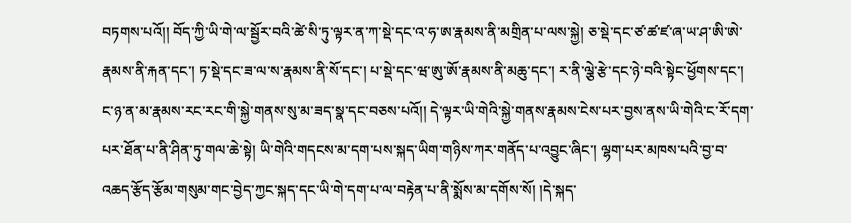བཏགས་པའོ།། བོད་ཀྱི་ཡི་གེ་ལ་སྦྱོར་བའི་ཚེ་སི་ཏུ་ལྟར་ན་ཀ་སྡེ་དང་འ་ཧ་ཨ་རྣམས་ནི་མགྲིན་པ་ལས་སྐྱེ། ཅ་སྡེ་དང་ཙ་ཚ་ཛ་ཞ་ཡ་ཤ་ཨི་ཨེ་རྣམས་ནི་རྐན་དང་། ཏ་སྡེ་དང་ཟ་ལ་ས་རྣམས་ནི་སོ་དང་། པ་སྡེ་དང་ཝ་ཨུ་ཨོ་རྣམས་ནི་མཆུ་དང་། ར་ནི་ལྕེ་རྩེ་དང་ཉེ་བའི་སྟེང་ཕྱོགས་དང་། ང་ཉ་ན་མ་རྣམས་རང་རང་གི་སྐྱེ་གནས་སུ་མ་ཟད་སྣ་དང་བཅས་པའོ།། དེ་ལྟར་ཡི་གེའི་སྐྱེ་གནས་རྣམས་ངེས་པར་བྱས་ནས་ཡི་གེའི་ང་རོ་དག་པར་ཐོན་པ་ནི་ཤིན་ཏུ་གལ་ཆེ་སྟེ། ཡི་གེའི་གདངས་མ་དག་པས་སྐད་ཡིག་གཉིས་ཀར་གནོད་པ་འབྱུང་ཞིང་། ལྷག་པར་མཁས་པའི་བྱ་བ་འཆད་རྩོད་རྩོམ་གསུམ་གང་བྱེད་ཀྱང་སྐད་དང་ཡི་གེ་དག་པ་ལ་བརྟེན་པ་ནི་སྨོས་མ་དགོས་སོ། །དེ་སྐད་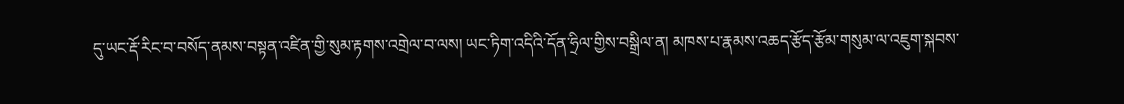དུ་ཡང་རྡོ་རིང་བ་བསོད་ནམས་བསྟན་འཛིན་གྱི་སུམ་རྟགས་འགྲེལ་བ་ལས། ཡང་ཏིག་འདིའི་དོན་ཧྲིལ་གྱིས་བསྒྲིལ་ན། མཁས་པ་རྣམས་འཆད་རྩོད་རྩོམ་གསུམ་ལ་འཇུག་སྐབས་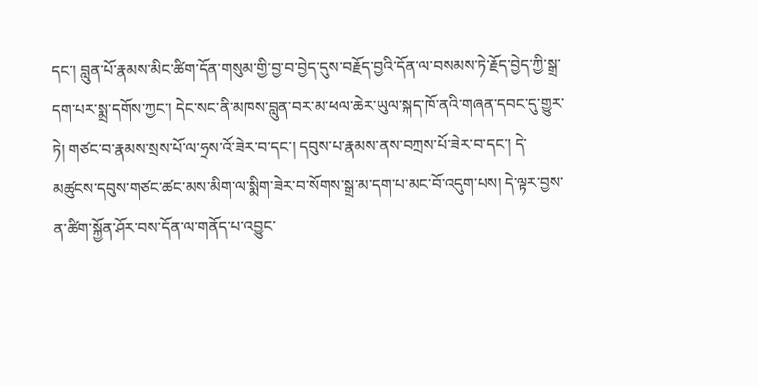དང་། བླུན་པོ་རྣམས་མིང་ཚིག་དོན་གསུམ་གྱི་བྱ་བ་བྱེད་དུས་བརྗོད་བྱའི་དོན་ལ་བསམས་ཏེ་རྗོད་བྱེད་ཀྱི་སྒྲ་དག་པར་སྨྲ་དགོས་ཀྱང་། དེང་སང་ནི་མཁས་བླུན་བར་མ་ཕལ་ཆེར་ཡུལ་སྐད་ཁོ་ནའི་གཞན་དབང་དུ་གྱུར་ཏེ། གཙང་བ་རྣམས་སྲས་པོ་ལ་ཧྲས་འོ་ཟེར་བ་དང་། དབུས་པ་རྣམས་ནས་བཀྲས་པོ་ཟེར་བ་དང་། དེ་མཚུངས་དབུས་གཙང་ཚང་མས་མིག་ལ་སྨིག་ཟེར་བ་སོགས་སྒྲ་མ་དག་པ་མང་བོ་འདུག་པས། དེ་ལྟར་བྱས་ན་ཚིག་སྐྱོན་ཤོར་བས་དོན་ལ་གནོད་པ་འབྱུང་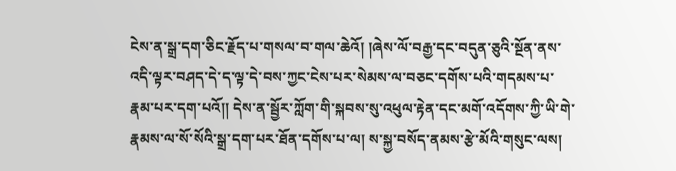ངེས་ན་སྒྲ་དག་ཅིང་རྗོད་པ་གསལ་བ་གལ་ཆེའོ། །ཞེས་ལོ་བརྒྱ་དང་བདུན་ཅུའི་སྔོན་ནས་འདི་ལྟར་བཤད་དེ་ད་ལྟ་དེ་བས་ཀྱང་ངེས་པར་སེམས་ལ་བཅང་དགོས་པའི་གདམས་པ་རྣམ་པར་དག་པའོ།། དེས་ན་སྦྱོར་ཀློག་གི་སྐབས་སུ་འཕུལ་རྟེན་དང་མགོ་འདོགས་ཀྱི་ཡི་གེ་རྣམས་ལ་སོ་སོའི་སྒྲ་དག་པར་ཐོན་དགོས་པ་ལ། ས་སྐྱ་བསོད་ནམས་རྩེ་མོའི་གསུང་ལས།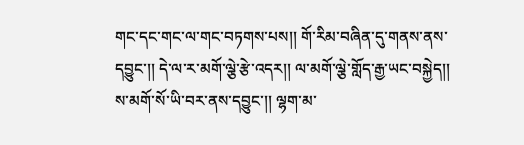གང་དང་གང་ལ་གང་བཏགས་པས།། གོ་རིམ་བཞིན་དུ་གནས་ནས་དབྱུང་།། དེ་ལ་ར་མགོ་ལྕེ་རྩེ་འདར།། ལ་མགོ་ལྕེ་གློད་རྒྱ་ཡང་བསྐྱེད།། ས་མགོ་སོ་ཡི་བར་ནས་དབྱུང་།། ལྷག་མ་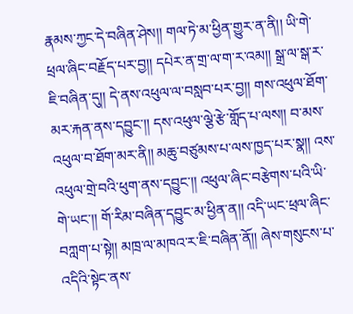རྣམས་ཀྱང་དེ་བཞིན་ཤེས།། གལ་ཏེ་མ་ཕྱིན་གྱུར་ན་ནི།། ཡི་གེ་ཕྲལ་ཞིང་བརྗོད་པར་བྱ།། དཔེར་ན་གྲ་ལ་ག་ར་འམ།། སྒྲ་ལ་སྒ་ར་ཇི་བཞིན་དུ།། དེ་ནས་འཕུལ་ལ་བསླབ་པར་བྱ།། གས་འཕུལ་ཐོག་མར་རྐན་ནས་དབྱུང་།། དས་འཕུལ་ལྕེ་རྩེ་གློད་པ་ལས།། བ་མས་འཕུལ་བ་ཐོག་མར་ནི།། མཆུ་བཙུམས་པ་ལས་ཁྱད་པར་སྣ།། འས་འཕུལ་གྲེ་བའི་ཕུག་ནས་དབྱུང་།། འཕུལ་ཞིང་བརྩེགས་པའི་ཡི་གེ་ཡང་།། གོ་རིམ་བཞིན་དབྱུང་མ་ཕྱིན་ན།། འདི་ཡང་ཕྲལ་ཞིང་བཀླག་པ་སྟེ།། མཁྲ་ལ་མཁའ་ར་ཇི་བཞིན་ནོ།། ཞེས་གསུངས་པ་འདིའི་སྟེང་ནས་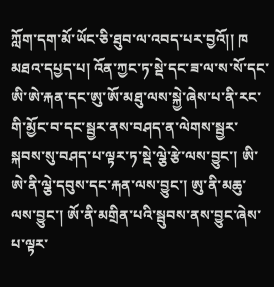ཀློག་དག་མོ་ཡོང་ཅི་ཐུབ་ལ་འབད་པར་བྱའོ།། ཁ མཐའ་དཔྱད་པ། འོན་ཀྱང་ཏ་སྡེ་དང་ཟ་ལ་ས་སོ་དང་ཨི་ཨེ་རྐན་དང་ཨུ་ཨོ་མཐུ་ལས་སྐྱེ་ཞེས་པ་ནི་རང་གི་མྱོང་བ་དང་སྦྱར་ནས་བཤད་ན་ལེགས་སྦྱར་སྐབས་སུ་བཤད་པ་ལྟར་ཏ་སྡེ་ལྕེ་རྩེ་ལས་བྱུང་། ཨི་ཨེ་ནི་ལྕེ་དབུས་དང་རྐན་ལས་བྱུང་། ཨུ་ནི་མཆུ་ལས་བྱུང་། ཨོ་ནི་མགྲིན་པའི་སྦུབས་ནས་བྱུང་ཞེས་པ་ལྟར་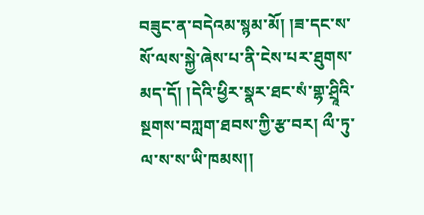བཟུང་ན་བདེའམ་སྙམ་མོ། །ཟ་དང་ས་སོ་ལས་སྐྱེ་ཞེས་པ་ནི་ངེས་པར་ཐུགས་མད་དོ། །དེའི་ཕྱིར་སྣར་ཐང་སཾ་གྷ་ཤྲཱིའི་སྔགས་བཀླག་ཐབས་ཀྱི་རྩ་བར། ལྀ་ཏུ་ལ་ས་ས་ཡི་ཁམས།།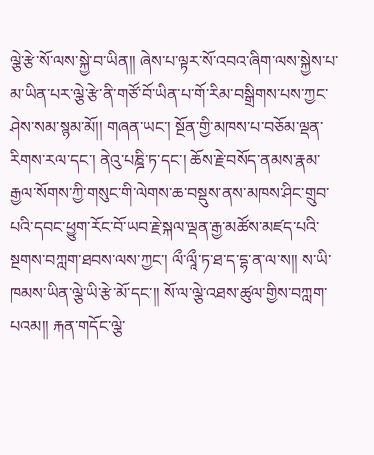ལྕེ་རྩེ་སོ་ལས་སྐྱེ་བ་ཡིན།། ཞེས་པ་ལྟར་སོ་འབའ་ཞིག་ལས་སྐྱེས་པ་མ་ཡིན་པར་ལྕེ་རྩེ་ནི་གཙོ་བོ་ཡིན་པ་གོ་རིམ་བསྒྲིགས་པས་ཀྱང་ཤེས་སམ་སྙམ་མོ།། གཞན་ཡང་། སྔོན་གྱི་མཁས་པ་བཅོམ་ལྡན་རིགས་རལ་དང་། ནེའུ་པཎྜི་ཏ་དང་། ཆོས་རྗེ་བསོད་ནམས་རྣམ་རྒྱལ་སོགས་ཀྱི་གསུང་གི་ལེགས་ཆ་བསྡུས་ནས་མཁས་ཤིང་གྲུབ་པའི་དབང་ཕྱུག་རོང་བོ་ཡབ་རྗེ་སྐལ་ལྡན་རྒྱ་མཚོས་མཛད་པའི་སྔགས་བཀླག་ཐབས་ལས་ཀྱང་། ལྀ་ལཱྀ་ཏ་ཐ་ད་དྷ་ན་ལ་ས།། ས་ཡི་ཁམས་ཡིན་ལྕེ་ཡི་རྩེ་མོ་དང་།། སོ་ལ་ལྕེ་འཐས་ཚུལ་གྱིས་བཀླག་པའམ།། རྐན་གདོང་ལྕེ་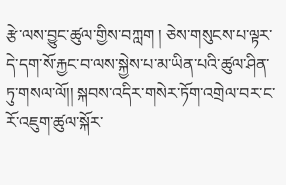རྩེ་ལས་བྱུང་ཚུལ་གྱིས་བཀླག ། ཅེས་གསུངས་པ་ལྟར་དེ་དག་སོ་རྐྱང་བ་ལས་སྐྱེས་པ་མ་ཡིན་པའི་ཚུལ་ཤིན་ཏུ་གསལ་ལོ།། སྐབས་འདིར་གསེར་ཏོག་འགྲེལ་བར་ང་རོ་འཇུག་ཚུལ་སྐོར་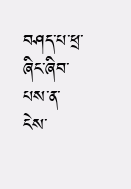བཤད་པ་ཕྲ་ཞིང་ཞིབ་པས་ན་ངེས་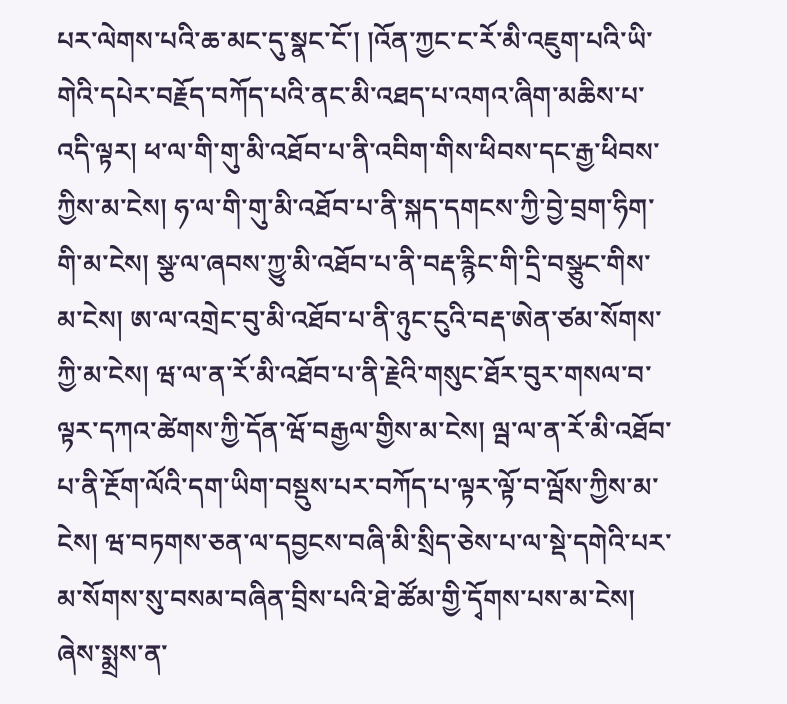པར་ལེགས་པའི་ཆ་མང་དུ་སྣང་ངོ་། །འོན་ཀྱང་ང་རོ་མི་འཇུག་པའི་ཡི་གེའི་དཔེར་བརྗོད་བཀོད་པའི་ནང་མི་འཐད་པ་འགའ་ཞིག་མཆིས་པ་འདི་ལྟར། ཕ་ལ་གི་གུ་མི་འཐོབ་པ་ནི་འབིག་གིས་ཕིབས་དང་རྒྱ་ཕིབས་ཀྱིས་མ་ངེས། ཧ་ལ་གི་གུ་མི་འཐོབ་པ་ནི་སྐད་དགངས་ཀྱི་བྱེ་བྲག་ཧིག་གི་མ་ངེས། སྩ་ལ་ཞབས་ཀྱུ་མི་འཐོབ་པ་ནི་བརྡ་རྙིང་གི་དྲི་བསྩུང་གིས་མ་ངེས། ཨ་ལ་འགྲེང་བུ་མི་འཐོབ་པ་ནི་ཉུང་ངུའི་བརྡ་ཨེན་ཙམ་སོགས་ཀྱི་མ་ངེས། ཝ་ལ་ན་རོ་མི་འཐོབ་པ་ནི་རྗེའི་གསུང་ཐོར་བུར་གསལ་བ་ལྟར་དཀའ་ཚེགས་ཀྱི་དོན་ཝོ་བརྒྱལ་གྱིས་མ་ངེས། ལྦ་ལ་ན་རོ་མི་འཐོབ་པ་ནི་རྔོག་ལོའི་དག་ཡིག་བསྡུས་པར་བཀོད་པ་ལྟར་ལྟོ་བ་ལྦོས་ཀྱིས་མ་ངེས། ཝ་བཏགས་ཅན་ལ་དབྱངས་བཞི་མི་སྲིད་ཅེས་པ་ལ་སྡེ་དགེའི་པར་མ་སོགས་སུ་བསམ་བཞིན་བྲིས་པའི་ཐེ་ཚོམ་གྱི་དྭོགས་པས་མ་ངེས། ཞེས་སྨྲས་ན་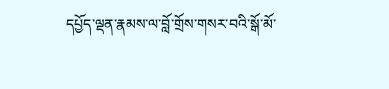དཔྱོད་ལྡན་རྣམས་ལ་བློ་གྲོས་གསར་བའི་སྒོ་མོ་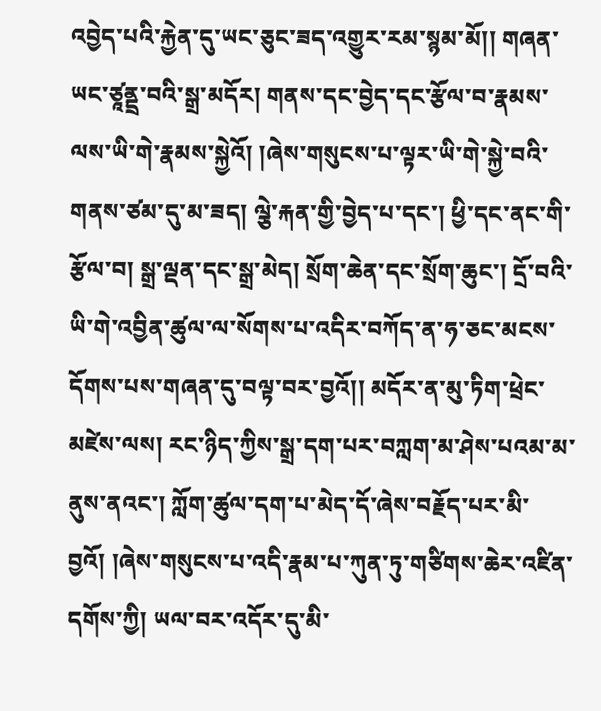འབྱེད་པའི་རྐྱེན་དུ་ཡང་ཅུང་ཟད་འགྱུར་རམ་སྙམ་མོ།། གཞན་ཡང་ཙཱནྡྲ་བའི་སྒྲ་མདོར། གནས་དང་བྱེད་དང་རྩོལ་བ་རྣམས་ལས་ཡི་གེ་རྣམས་སྐྱེའོ། །ཞེས་གསུངས་པ་ལྟར་ཡི་གེ་སྐྱེ་བའི་གནས་ཙམ་དུ་མ་ཟད། ལྕེ་རྐན་གྱི་བྱེད་པ་དང་། ཕྱི་དང་ནང་གི་རྩོལ་བ། སྒྲ་ལྡན་དང་སྒྲ་མེད། སྲོག་ཆེན་དང་སྲོག་ཆུང་། དྲོ་བའི་ཡི་གེ་འབྱིན་ཚུལ་ལ་སོགས་པ་འདིར་བཀོད་ན་ཧ་ཅང་མངས་དོགས་པས་གཞན་དུ་བལྟ་བར་བྱའོ།། མདོར་ན་མུ་ཏིག་ཕྲེང་མཛེས་ལས། རང་ཉིད་ཀྱིས་སྒྲ་དག་པར་བཀླག་མ་ཤེས་པའམ་མ་ནུས་ནའང་། ཀློག་ཚུལ་དག་པ་མེད་དོ་ཞེས་བརྗོད་པར་མི་བྱའོ། །ཞེས་གསུངས་པ་འདི་རྣམ་པ་ཀུན་ཏུ་གཙིགས་ཆེར་འཛིན་དགོས་ཀྱི། ཡལ་བར་འདོར་དུ་མི་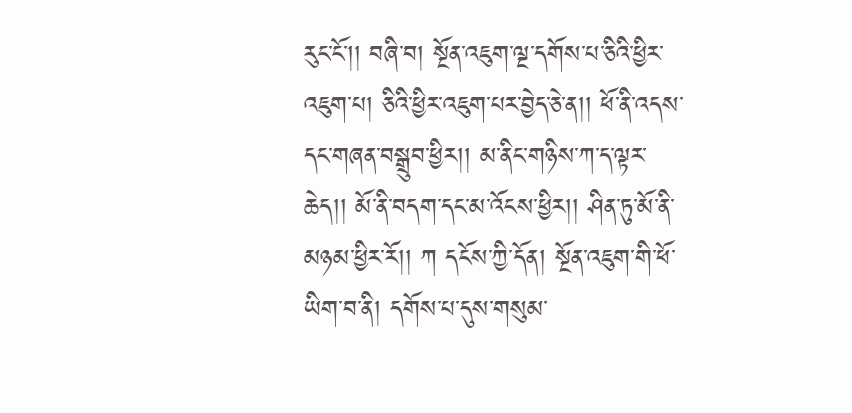རུང་ངོ་།། བཞི་བ། སྔོན་འཇུག་ལྔ་དགོས་པ་ཅིའི་ཕྱིར་འཇུག་པ། ཅིའི་ཕྱིར་འཇུག་པར་བྱེད་ཅེ་ན།། ཕོ་ནི་འདས་དང་གཞན་བསྒྲུབ་ཕྱིར།། མ་ནིང་གཉིས་ཀ་ད་ལྟར་ཆེད།། མོ་ནི་བདག་དང་མ་འོངས་ཕྱིར།། ཤིན་ཏུ་མོ་ནི་མཉམ་ཕྱིར་རོ།། ཀ དངོས་ཀྱི་དོན། སྔོན་འཇུག་གི་ཕོ་ཡིག་བ་ནི། དགོས་པ་དུས་གསུམ་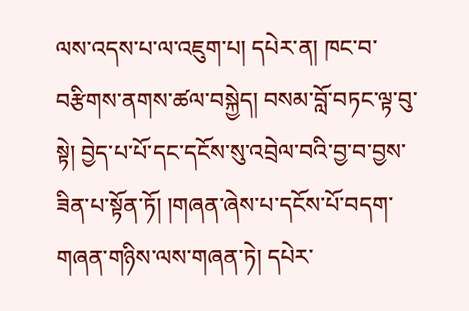ལས་འདས་པ་ལ་འཇུག་པ། དཔེར་ན། ཁང་བ་བརྩིགས་ནགས་ཚལ་བསྐྱེད། བསམ་བློ་བཏང་ལྟ་བུ་སྟེ། བྱེད་པ་པོ་དང་དངོས་སུ་འབྲེལ་བའི་བྱ་བ་བྱས་ཟིན་པ་སྟོན་ཏོ། །གཞན་ཞེས་པ་དངོས་པོ་བདག་གཞན་གཉིས་ལས་གཞན་ཏེ། དཔེར་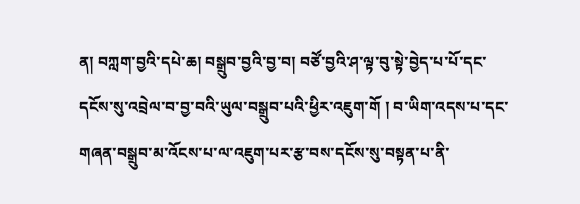ན། བཀླག་བྱའི་དཔེ་ཆ། བསྒྲུབ་བྱའི་བྱ་བ། བཙོ་བྱའི་ཤ་ལྟ་བུ་སྟེ་བྱེད་པ་པོ་དང་དངོས་སུ་འབྲེལ་བ་བྱ་བའི་ཡུལ་བསྒྲུབ་པའི་ཕྱིར་འཇུག་གོ ། བ་ཡིག་འདས་པ་དང་གཞན་བསྒྲུབ་མ་འོངས་པ་ལ་འཇུག་པར་རྩ་བས་དངོས་སུ་བསྟན་པ་ནི་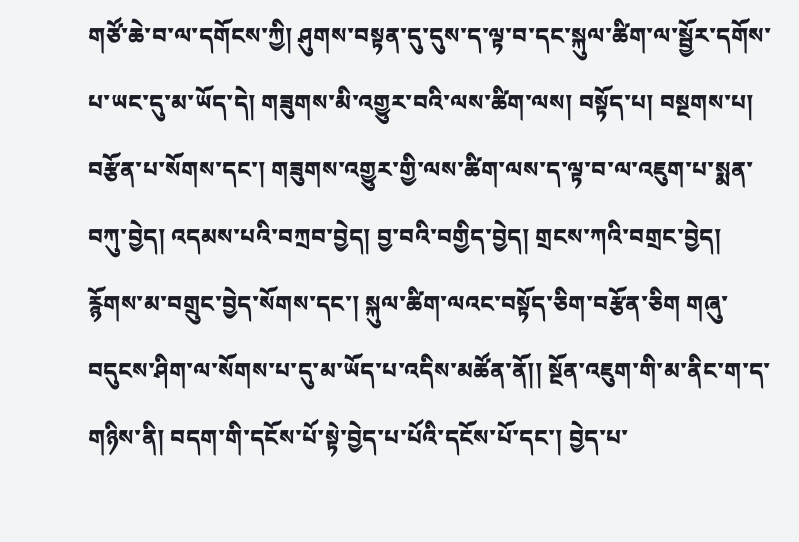གཙོ་ཆེ་བ་ལ་དགོངས་ཀྱི། ཤུགས་བསྟན་དུ་དུས་ད་ལྟ་བ་དང་སྐུལ་ཚིག་ལ་སྦྱོར་དགོས་པ་ཡང་དུ་མ་ཡོད་དེ། གཟུགས་མི་འགྱུར་བའི་ལས་ཚིག་ལས། བསྟོད་པ། བསྔགས་པ། བརྩོན་པ་སོགས་དང་། གཟུགས་འགྱུར་གྱི་ལས་ཚིག་ལས་ད་ལྟ་བ་ལ་འཇུག་པ་སྨན་བཀུ་བྱེད། འདམས་པའི་བཀྲབ་བྱེད། བྱ་བའི་བགྱིད་བྱེད། གྲངས་ཀའི་བགྲང་བྱེད། རྙོགས་མ་བགྲུང་བྱེད་སོགས་དང་། སྐུལ་ཚིག་ལའང་བསྟོད་ཅིག་བརྩོན་ཅིག གཞུ་བདུངས་ཤིག་ལ་སོགས་པ་དུ་མ་ཡོད་པ་འདིས་མཚོན་ནོ།། སྔོན་འཇུག་གི་མ་ནིང་ག་ད་གཉིས་ནི། བདག་གི་དངོས་པོ་སྟེ་བྱེད་པ་པོའི་དངོས་པོ་དང་། བྱེད་པ་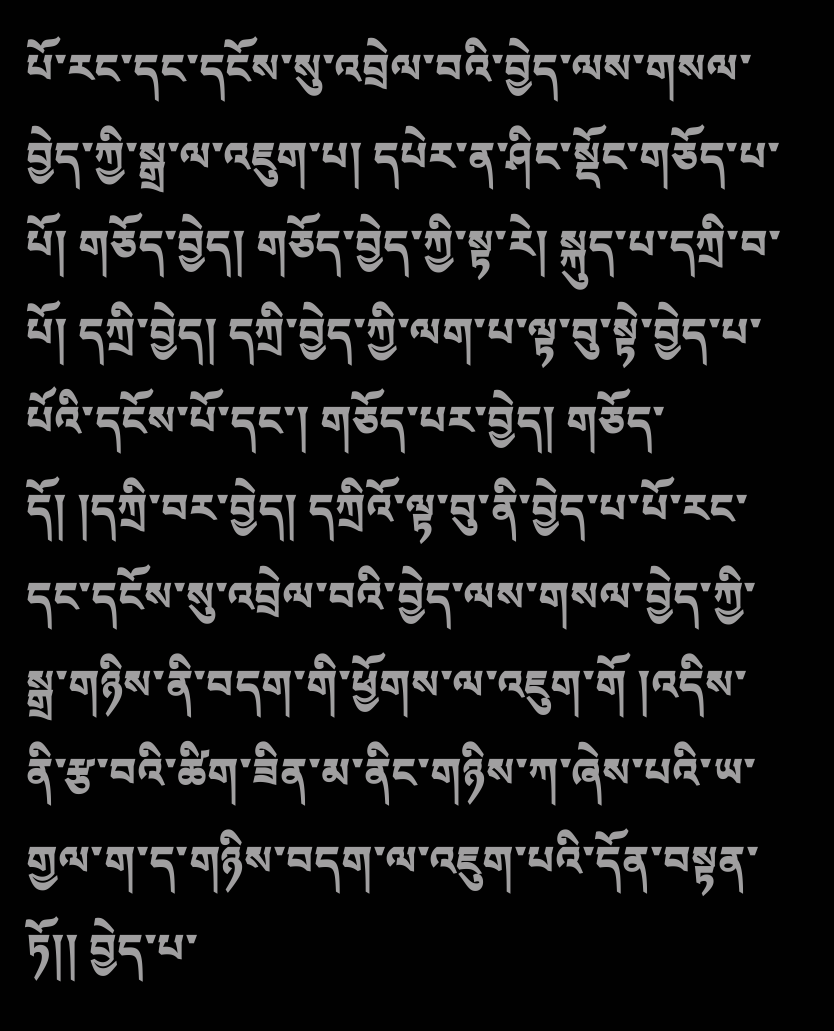པོ་རང་དང་དངོས་སུ་འབྲེལ་བའི་བྱེད་ལས་གསལ་བྱེད་ཀྱི་སྒྲ་ལ་འཇུག་པ། དཔེར་ན་ཤིང་སྡོང་གཅོད་པ་པོ། གཅོད་བྱེད། གཅོད་བྱེད་ཀྱི་སྟ་རེ། སྐུད་པ་དཀྲི་བ་པོ། དཀྲི་བྱེད། དཀྲི་བྱེད་ཀྱི་ལག་པ་ལྟ་བུ་སྟེ་བྱེད་པ་པོའི་དངོས་པོ་དང་། གཅོད་པར་བྱེད། གཅོད་དོ། །དཀྲི་བར་བྱེད། དཀྲིའོ་ལྟ་བུ་ནི་བྱེད་པ་པོ་རང་དང་དངོས་སུ་འབྲེལ་བའི་བྱེད་ལས་གསལ་བྱེད་ཀྱི་སྒྲ་གཉིས་ནི་བདག་གི་ཕྱོགས་ལ་འཇུག་གོ །འདིས་ནི་རྩ་བའི་ཚིག་ཟིན་མ་ནིང་གཉིས་ཀ་ཞེས་པའི་ཡ་གྱལ་ག་ད་གཉིས་བདག་ལ་འཇུག་པའི་དོན་བསྟན་ཏོ།། བྱེད་པ་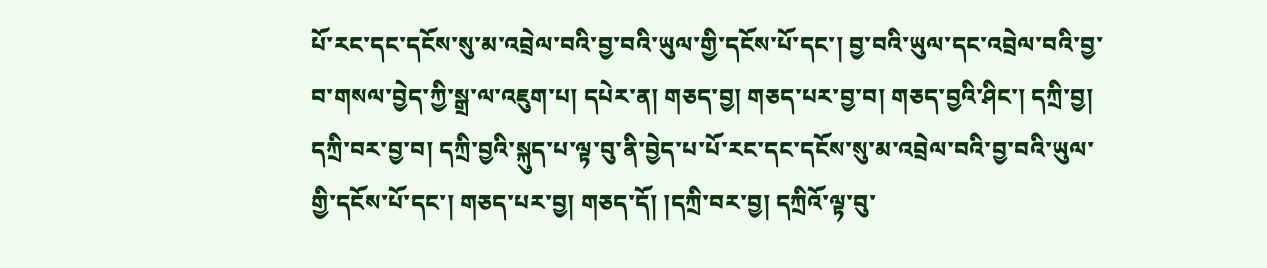པོ་རང་དང་དངོས་སུ་མ་འབྲེལ་བའི་བྱ་བའི་ཡུལ་གྱི་དངོས་པོ་དང་། བྱ་བའི་ཡུལ་དང་འབྲེལ་བའི་བྱ་བ་གསལ་བྱེད་ཀྱི་སྒྲ་ལ་འཇུག་པ། དཔེར་ན། གཅད་བྱ། གཅད་པར་བྱ་བ། གཅད་བྱའི་ཤིང་། དཀྲི་བྱ། དཀྲི་བར་བྱ་བ། དཀྲི་བྱའི་སྐུད་པ་ལྟ་བུ་ནི་བྱེད་པ་པོ་རང་དང་དངོས་སུ་མ་འབྲེལ་བའི་བྱ་བའི་ཡུལ་གྱི་དངོས་པོ་དང་། གཅད་པར་བྱ། གཅད་དོ། །དཀྲི་བར་བྱ། དཀྲིའོ་ལྟ་བུ་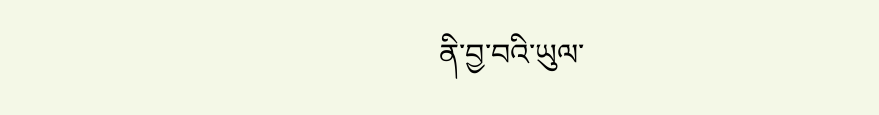ནི་བྱ་བའི་ཡུལ་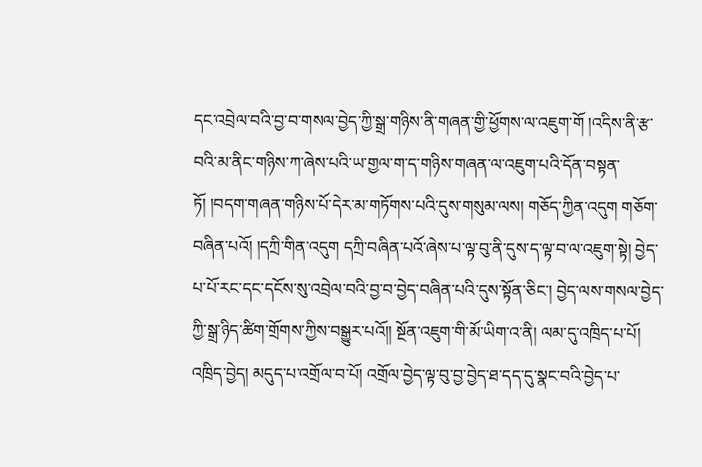དང་འབྲེལ་བའི་བྱ་བ་གསལ་བྱེད་ཀྱི་སྒྲ་གཉིས་ནི་གཞན་གྱི་ཕྱོགས་ལ་འཇུག་གོ །འདིས་ནི་རྩ་བའི་མ་ནིང་གཉིས་ཀ་ཞེས་པའི་ཡ་གྱལ་ག་ད་གཉིས་གཞན་ལ་འཇུག་པའི་དོན་བསྟན་ཏོ། །བདག་གཞན་གཉིས་པོ་དེར་མ་གཏོགས་པའི་དུས་གསུམ་ལས། གཅོད་ཀྱིན་འདུག གཅོག་བཞིན་པའོ། །དཀྲི་གིན་འདུག དཀྲི་བཞིན་པའོ་ཞེས་པ་ལྟ་བུ་ནི་དུས་ད་ལྟ་བ་ལ་འཇུག་སྟེ། བྱེད་པ་པོ་རང་དང་དངོས་སུ་འབྲེལ་བའི་བྱ་བ་བྱེད་བཞིན་པའི་དུས་སྟོན་ཅིང་། བྱེད་ལས་གསལ་བྱེད་ཀྱི་སྒྲ་ཉིད་ཚིག་གྲོགས་ཀྱིས་བསྒྱུར་པའོ།། སྔོན་འཇུག་གི་མོ་ཡིག་འ་ནི། ལམ་དུ་འཁྲིད་པ་པོ། འཁྲིད་བྱེད། མདུད་པ་འགྲོལ་བ་པོ། འགྲོལ་བྱེད་ལྟ་བུ་བྱ་བྱེད་ཐ་དད་དུ་སྣང་བའི་བྱེད་པ་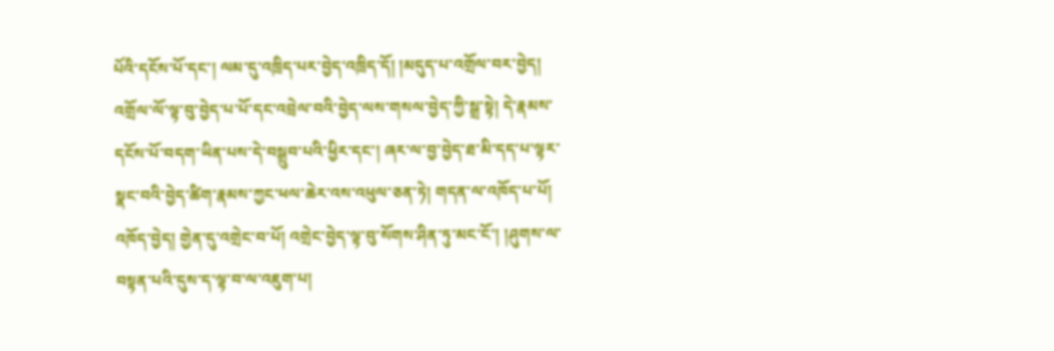པོའི་དངོས་པོ་དང་། ལམ་དུ་འཁྲིད་པར་བྱེད་འཁྲིད་དོ། །མདུད་པ་འགྲོལ་བར་བྱེད། འགྲོལ་ལོ་ལྟ་བུ་བྱེད་པ་པོ་དང་འབྲེལ་བའི་བྱེད་ལས་གསལ་བྱེད་ཀྱི་སྒྲ་སྟེ། དེ་རྣམས་དངོས་པོ་བདག་ཡིན་པས་དེ་བསྒྲུབ་པའི་ཕྱིར་དང་། ཞར་ལ་བྱ་བྱེད་ཐ་མི་དད་པ་ལྟར་སྣང་བའི་བྱེད་ཚིག་རྣམས་ཀྱང་ཕལ་ཆེར་འས་འཕུལ་ཅན་ཏེ། གདན་ལ་འཁོད་པ་པོ། འཁོད་བྱེད། གྱེན་དུ་འགྲེང་བ་པོ། འགྲེང་བྱེད་ལྟ་བུ་སོགས་ཤིན་ཏུ་མང་ངོ་། །ཤུགས་ལ་བསྟན་པའི་དུས་ད་ལྟ་བ་ལ་འཇུག་པ།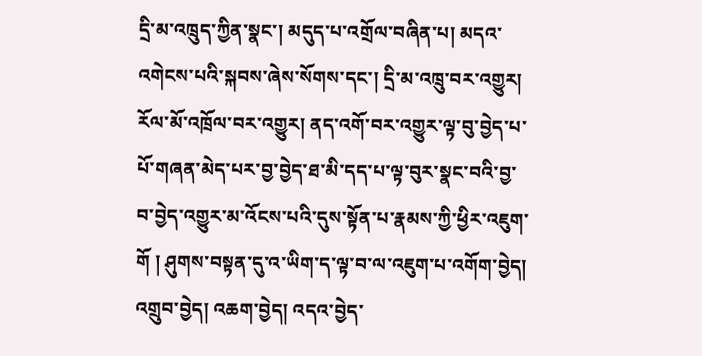དྲི་མ་འཁྲུད་ཀྱིན་སྣང་། མདུད་པ་འགྲོལ་བཞིན་པ། མདའ་འགེངས་པའི་སྐབས་ཞེས་སོགས་དང་། དྲི་མ་འཁྲུ་བར་འགྱུར། རོལ་མོ་འཁྲོལ་བར་འགྱུར། ནད་འགོ་བར་འགྱུར་ལྟ་བུ་བྱེད་པ་པོ་གཞན་མེད་པར་བྱ་བྱེད་ཐ་མི་དད་པ་ལྟ་བུར་སྣང་བའི་བྱ་བ་བྱེད་འགྱུར་མ་འོངས་པའི་དུས་སྟོན་པ་རྣམས་ཀྱི་ཕྱིར་འཇུག་གོ ། ཤུགས་བསྟན་དུ་འ་ཡིག་ད་ལྟ་བ་ལ་འཇུག་པ་འགོག་བྱེད། འགྲུབ་བྱེད། འཆག་བྱེད། འདའ་བྱེད་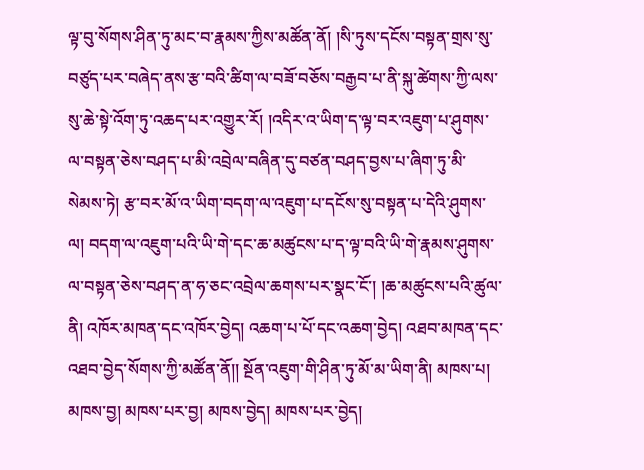ལྟ་བུ་སོགས་ཤིན་ཏུ་མང་བ་རྣམས་ཀྱིས་མཚོན་ནོ། །སི་ཏུས་དངོས་བསྟན་གྲས་སུ་བཙུད་པར་བཞེད་ནས་རྩ་བའི་ཚིག་ལ་བཟོ་བཅོས་བརྒྱབ་པ་ནི་སྐུ་ཚེགས་ཀྱི་ལས་སུ་ཆེ་སྟེ་འོག་ཏུ་འཆད་པར་འགྱུར་རོ། །འདིར་འ་ཡིག་ད་ལྟ་བར་འཇུག་པ་ཤུགས་ལ་བསྟན་ཅེས་བཤད་པ་མི་འབྲེལ་བཞིན་དུ་བཙན་བཤད་བྱས་པ་ཞིག་ཏུ་མི་སེམས་ཏེ། རྩ་བར་མོ་འ་ཡིག་བདག་ལ་འཇུག་པ་དངོས་སུ་བསྟན་པ་དེའི་ཤུགས་ལ། བདག་ལ་འཇུག་པའི་ཡི་གེ་དང་ཆ་མཚུངས་པ་ད་ལྟ་བའི་ཡི་གེ་རྣམས་ཤུགས་ལ་བསྟན་ཅེས་བཤད་ན་ཧ་ཅང་འབྲེལ་ཆགས་པར་སྣང་ངོ་། །ཆ་མཚུངས་པའི་ཚུལ་ནི། འཁོར་མཁན་དང་འཁོར་བྱེད། འཆག་པ་པོ་དང་འཆག་བྱེད། འཐབ་མཁན་དང་འཐབ་བྱེད་སོགས་ཀྱི་མཚོན་ནོ།། སྔོན་འཇུག་གི་ཤིན་ཏུ་མོ་མ་ཡིག་ནི། མཁས་པ། མཁས་བྱ། མཁས་པར་བྱ། མཁས་བྱེད། མཁས་པར་བྱེད།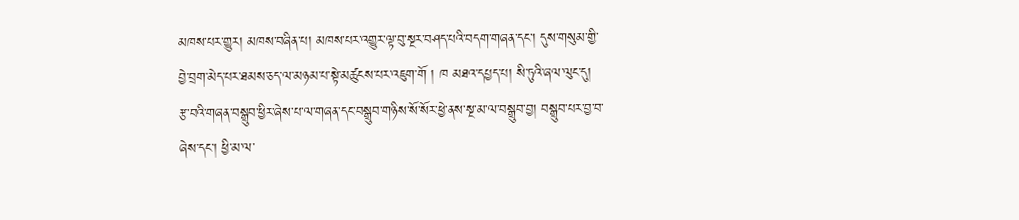མཁས་པར་གྱུར། མཁས་བཞིན་པ། མཁས་པར་འགྱུར་ལྟ་བུ་སྔར་བཤད་པའི་བདག་གཞན་དང་། དུས་གསུམ་གྱི་བྱེ་བྲག་མེད་པར་ཐམས་ཅད་ལ་མཉམ་པ་སྟེ་མཚུངས་པར་འཇུག་གོ ། ཁ མཐའ་དཔྱད་པ། སི་ཏུའི་ཞལ་ལུང་དུ། རྩ་བའི་གཞན་བསྒྲུབ་ཕྱིར་ཞེས་པ་ལ་གཞན་དང་བསྒྲུབ་གཉིས་སོ་སོར་ཕྱེ་ནས་སྔ་མ་ལ་བསྒྲུབ་བྱ། བསྒྲུབ་པར་བྱ་བ་ཞེས་དང་། ཕྱི་མ་ལ་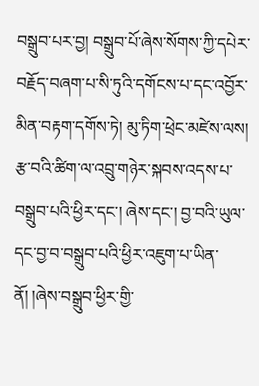བསྒྲུབ་པར་བྱ། བསྒྲུབ་པོ་ཞེས་སོགས་ཀྱི་དཔེར་བརྗོད་བཞག་པ་སི་ཏུའི་དགོངས་པ་དང་འབྱོར་མིན་བརྟག་དགོས་ཏེ། མུ་ཏིག་ཕྲེང་མཛེས་ལས། རྩ་བའི་ཚིག་ལ་འབྲུ་གཉེར་སྐབས་འདས་པ་བསྒྲུབ་པའི་ཕྱིར་དང་། ཞེས་དང་། བྱ་བའི་ཡུལ་དང་བྱ་བ་བསྒྲུབ་པའི་ཕྱིར་འཇུག་པ་ཡིན་ནོ། །ཞེས་བསྒྲུབ་ཕྱིར་གྱི་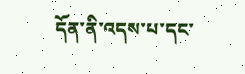དོན་ནི་འདས་པ་དང་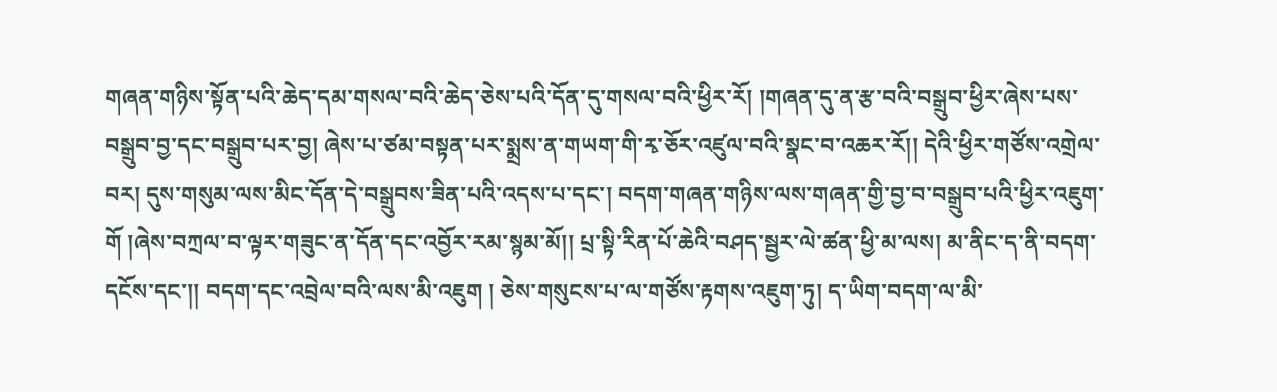གཞན་གཉིས་སྟོན་པའི་ཆེད་དམ་གསལ་བའི་ཆེད་ཅེས་པའི་དོན་དུ་གསལ་བའི་ཕྱིར་རོ། །གཞན་དུ་ན་རྩ་བའི་བསྒྲུབ་ཕྱིར་ཞེས་པས་བསྒྲུབ་བྱ་དང་བསྒྲུབ་པར་བྱ། ཞེས་པ་ཙམ་བསྟན་པར་སྨྲས་ན་གཡག་གི་རྭ་ཅོར་འཛུལ་བའི་སྣང་བ་འཆར་རོ།། དེའི་ཕྱིར་གཙོས་འགྲེལ་བར། དུས་གསུམ་ལས་མིང་དོན་དེ་བསྒྲུབས་ཟིན་པའི་འདས་པ་དང་། བདག་གཞན་གཉིས་ལས་གཞན་གྱི་བྱ་བ་བསྒྲུབ་པའི་ཕྱིར་འཇུག་གོ །ཞེས་བཀྲལ་བ་ལྟར་གཟུང་ན་དོན་དང་འབྱོར་རམ་སྙམ་མོ།། པྲ་སྟི་རིན་པོ་ཆེའི་བཤད་སྦྱར་ལེ་ཚན་ཕྱི་མ་ལས། མ་ནིང་ད་ནི་བདག་དངོས་དང་།། བདག་དང་འབྲེལ་བའི་ལས་མི་འཇུག ། ཅེས་གསུངས་པ་ལ་གཙོས་རྟགས་འཇུག་ཏུ། ད་ཡིག་བདག་ལ་མི་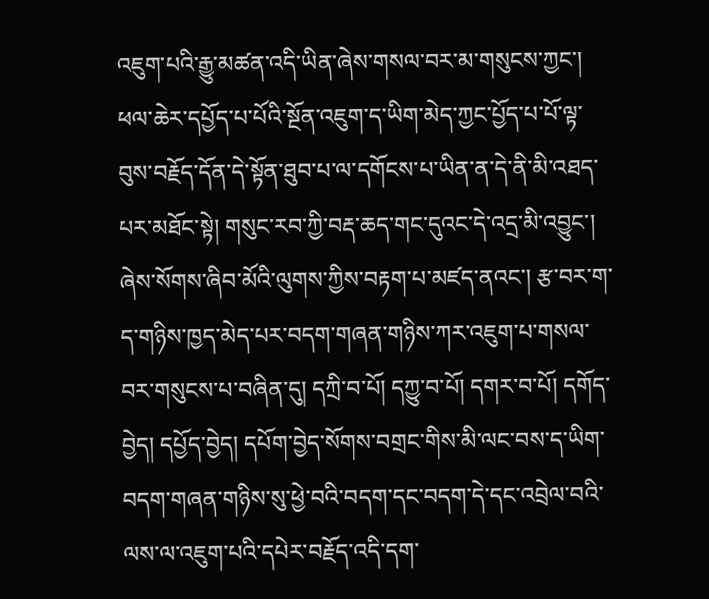འཇུག་པའི་རྒྱུ་མཚན་འདི་ཡིན་ཞེས་གསལ་བར་མ་གསུངས་ཀྱང་། ཕལ་ཆེར་དཔྱོད་པ་པོའི་སྔོན་འཇུག་ད་ཡིག་མེད་ཀྱང་པྱོད་པ་པོ་ལྟ་བུས་བརྗོད་དོན་དེ་སྟོན་ཐུབ་པ་ལ་དགོངས་པ་ཡིན་ན་དེ་ནི་མི་འཐད་པར་མཐོང་སྟེ། གསུང་རབ་ཀྱི་བརྡ་ཆད་གང་དུའང་དེ་འདྲ་མི་འབྱུང་། ཞེས་སོགས་ཞིབ་མོའི་ལུགས་ཀྱིས་བརྟག་པ་མཛད་ནའང་། རྩ་བར་ག་ད་གཉིས་ཁྱད་མེད་པར་བདག་གཞན་གཉིས་ཀར་འཇུག་པ་གསལ་བར་གསུངས་པ་བཞིན་དུ། དཀྲི་བ་པོ། དཀྱུ་བ་པོ། དགར་བ་པོ། དགོད་བྱེད། དཔྱོད་བྱེད། དཔོག་བྱེད་སོགས་བགྲང་གིས་མི་ལང་བས་ད་ཡིག་བདག་གཞན་གཉིས་སུ་ཕྱེ་བའི་བདག་དང་བདག་དེ་དང་འབྲེལ་བའི་ལས་ལ་འཇུག་པའི་དཔེར་བརྗོད་འདི་དག་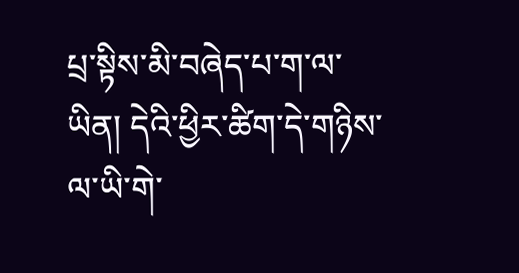པྲ་སྟིས་མི་བཞེད་པ་ག་ལ་ཡིན། དེའི་ཕྱིར་ཚིག་དེ་གཉིས་ལ་ཡི་གེ་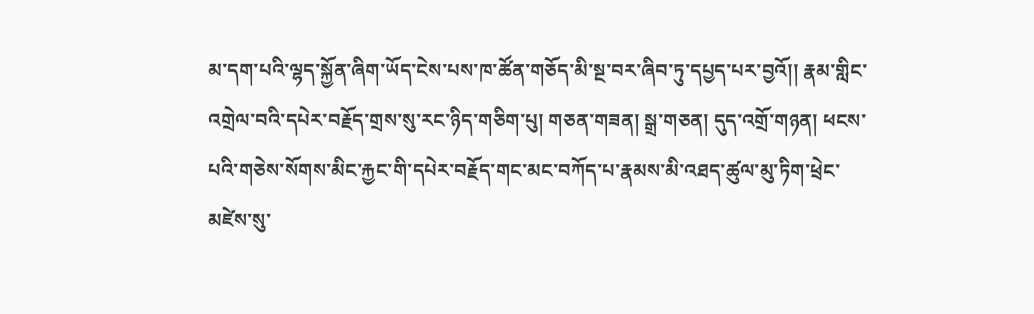མ་དག་པའི་ལྷད་སྐྱོན་ཞིག་ཡོད་ངེས་པས་ཁ་ཚོན་གཅོད་མི་སྔ་བར་ཞིབ་ཏུ་དཔྱད་པར་བྱའོ།། རྣམ་གླིང་འགྲེལ་བའི་དཔེར་བརྗོད་གྲས་སུ་རང་ཉིད་གཅིག་པུ། གཅན་གཟན། སྒྲ་གཅན། དུད་འགྲོ་གཉན། ཕངས་པའི་གཅེས་སོགས་མིང་རྐྱང་གི་དཔེར་བརྗོད་གང་མང་བཀོད་པ་རྣམས་མི་འཐད་ཚུལ་མུ་ཏིག་ཕྲེང་མཛེས་སུ་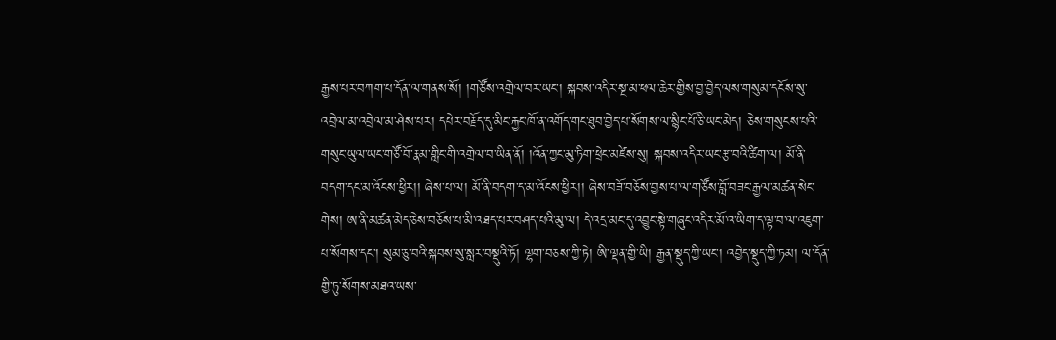རྒྱས་པར་བཀག་པ་དོན་ལ་གནས་སོ། །གཙོས་འགྲེལ་བར་ཡང་། སྐབས་འདིར་སྔ་མ་ཕལ་ཆེར་གྱིས་བྱ་བྱེད་ལས་གསུམ་དངོས་སུ་འབྲེལ་མ་འབྲེལ་མ་ཤེས་པར། དཔེར་བརྗོད་དུ་མིང་རྐྱང་ཁོ་ན་འགོད་གང་ཐུབ་བྱེད་པ་སོགས་ལ་སྙིང་པོ་ཅི་ཡང་མེད། ཅེས་གསུངས་པའི་གསུང་ཡུལ་ཡང་གཙོ་བོ་རྣམ་གླིང་གི་འགྲེལ་བ་ཡིན་ནོ། །འོན་ཀྱང་མུ་ཏིག་ཕྲེང་མཛེས་སུ། སྐབས་འདིར་ཡང་རྩ་བའི་ཚིག་ལ། མོ་ནི་བདག་དང་མ་འོངས་ཕྱིར།། ཞེས་པ་ལ། མོ་ནི་བདག་ད་མ་འོངས་ཕྱིར།། ཞེས་བཟོ་བཅོས་བྱས་པ་ལ་གཙོས་བློ་བཟང་རྒྱལ་མཚན་སེང་གེས། ཨ་ནི་མཚན་མེད་ཅེས་བཅོས་པ་མི་འཐད་པར་བཤད་པའི་མུ་ལ། དེ་འདྲ་མང་དུ་འབྱུང་སྟེ་གཞུང་འདིར་མོ་འ་ཡིག་ད་ལྟ་བ་ལ་འཇུག་པ་སོགས་དང་། སུམ་ཅུ་བའི་སྐབས་སུ་སླར་བསྡུའི་ཏོ། ལྷག་བཅས་ཀྱི་ཏེ། ཨི་ལྡན་གྱི་ཡི། རྒྱན་སྡུད་ཀྱི་ཡང་། འབྱེད་སྡུད་ཀྱི་ཏམ། ལ་དོན་གྱི་ཏུ་སོགས་མཐའ་ཡས་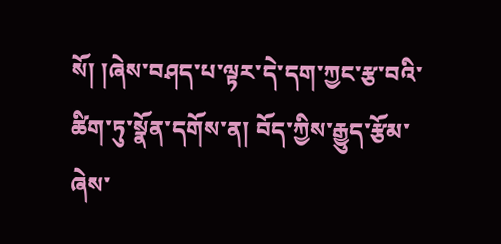སོ། །ཞེས་བཤད་པ་ལྟར་དེ་དག་ཀྱང་རྩ་བའི་ཚིག་ཏུ་སྣོན་དགོས་ན། བོད་ཀྱིས་རྒྱུད་རྩོམ་ཞེས་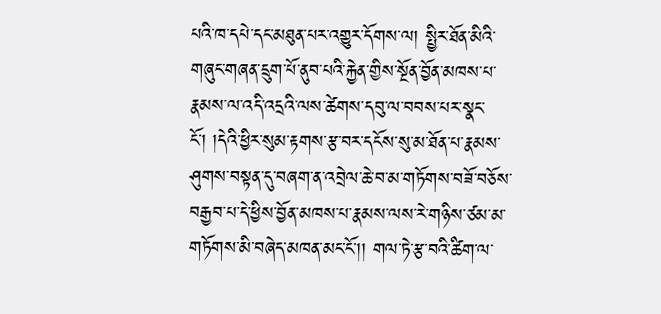པའི་ཁ་དཔེ་དང་མཐུན་པར་འགྱུར་དོགས་ལ། སྤྱིར་ཐོན་མིའི་གཞུང་གཞན་དྲུག་པོ་ནུབ་པའི་རྐྱེན་གྱིས་སྔོན་བྱོན་མཁས་པ་རྣམས་ལ་འདི་འདྲའི་ལས་ཚེགས་དབུ་ལ་བབས་པར་སྣང་ངོ་། །དེའི་ཕྱིར་སུམ་རྟགས་རྩ་བར་དངོས་སུ་མ་ཐོན་པ་རྣམས་ཤུགས་བསྟན་དུ་བཞག་ན་འབྲེལ་ཆེ་བ་མ་གཏོགས་བཟོ་བཅོས་བརྒྱབ་པ་དེ་ཕྱིས་བྱོན་མཁས་པ་རྣམས་ལས་རེ་གཉིས་ཙམ་མ་གཏོགས་མི་བཞེད་མཁན་མང་ངོ་།། གལ་ཏེ་རྩ་བའི་ཚིག་ལ་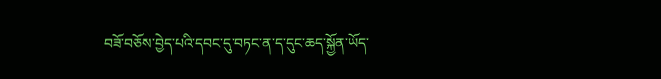བཟོ་བཅོས་བྱེད་པའི་དབང་དུ་བཏང་ན་ད་དུང་ཆད་སྐྱོན་ཡོད་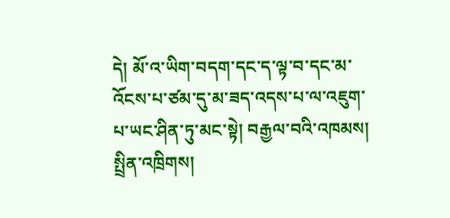དེ། མོ་འ་ཡིག་བདག་དང་ད་ལྟ་བ་དང་མ་འོངས་པ་ཙམ་དུ་མ་ཟད་འདས་པ་ལ་འཇུག་པ་ཡང་ཤིན་ཏུ་མང་སྟེ། བརྒྱལ་བའི་འཁམས། སྤྲིན་འཁྲིགས།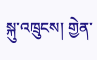སྐུ་འཁྲུངས། གྱེན་